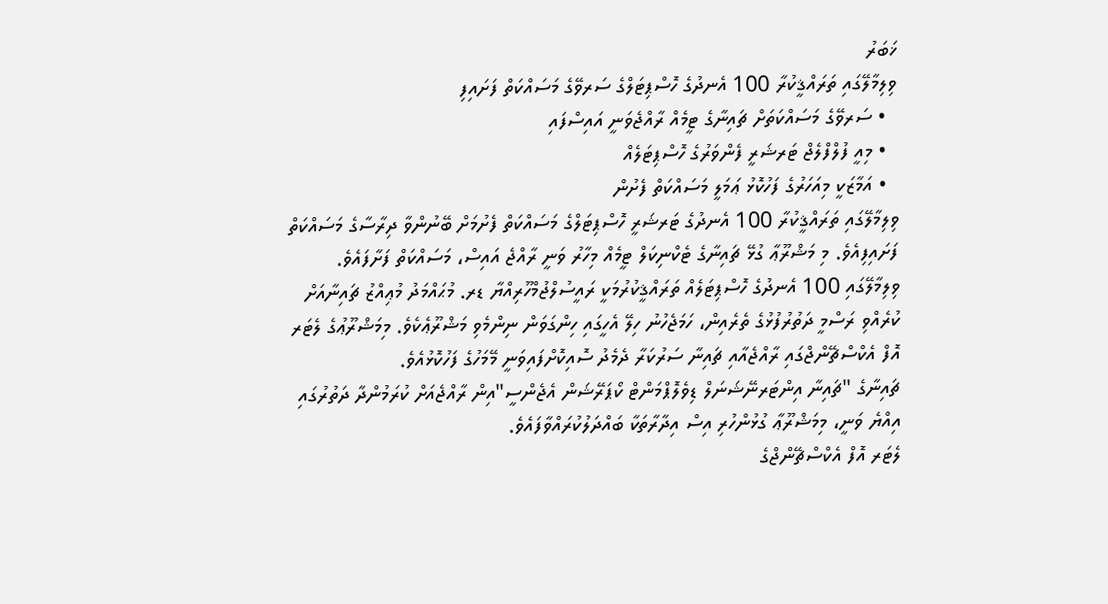ޚަބަރު
ވިލިމާލޭގައި ތަރައްޤީކުރާ 100 އެނދުގެ ހޮސްޕިޓަލްގެ ސަރވޭގެ މަސައްކަތް ފަށައިފި
  • ސަރވޭގެ މަސައްކަތަށް ޗައިނާގެ ޓީމެއް ރާއްޖެވަނީ އައިސްފައި
  • މިއީ ފުލްފްލެޖް ޓަރޝަރީ ފެންވަރުގެ ހޮސްޕިޓަލެއް
  • އަމާޒަކީ މިއަހަރުގެ ފަހުކޮޅު ޢަމަލީ މަސައްކަތް ފެށުން
ވިލިމާލޭގައި ތަރައްޤީކުރާ 100 އެނދުގެ ޓަރޝަރީ ހޮސްޕިޓަލްގެ މަސައްކަތް ފެށުމަށް ބޭނުންވާ ދިރާސާގެ މަސައްކަތް ފަށައިފިއެވެ. މި މަޝްރޫޢާ ގުޅޭ ޗައިނާގެ ޓެކްނިކަލް ޓީމެއް މިހާރު ވަނީ ރާއްޖެ އައިސް، މަސައްކަތް ފަށާފައެވެ.
ވިލިމާލޭގައި 100 އެނދުގެ ހޮސްޕިޓަލެއް ތަރައްޤީކުރުމަކީ ރައީސުލްޖުމްހޫރިއްޔާ ޑރ. މުޙައްމަދު މުޢިއްޒު ޗައިނާއަށް ކުރެއްވި ރަސްމީ ދަތުރުފުޅުގެ ތެރެއިން، ހަމަޖެހުނު ހިލޭ އެހީގައި ހިންގަވަން ނިންމެވި މަޝްރޫޢެކެވެ. މިމަޝްރޫޢުގެ ލެޓަރ އޮފް އެކްސްޗޭންޖްގައި ރާއްޖެއާއި ޗައިނާ ސަރުކަރާ ދެމެދު ސޮއިކޮށްފައިވަނީ މޭމަހުގެ ފަހުކޮޅުއެވެ.
ޗައިނާގެ "ޗައިނާ އިންޓަރނޭޝަނަލް ޑިވެލޮޕްމަންޓް ކޯޕަރޭޝަން އެޖެންސީ"އިން ރާއްޖެއަށް ކުރަމުންދާ ދަތުރުގައި އިއްޔެ ވަނީ، މިމަޝްރޫޢާ ގުޅުންހުރި އިސް އިދާރާތަކާ ބައްދަލުކުރައްވާފައެވެ.
ލެޓަރ އޮފް އެކްސްޗޭންޖްގެ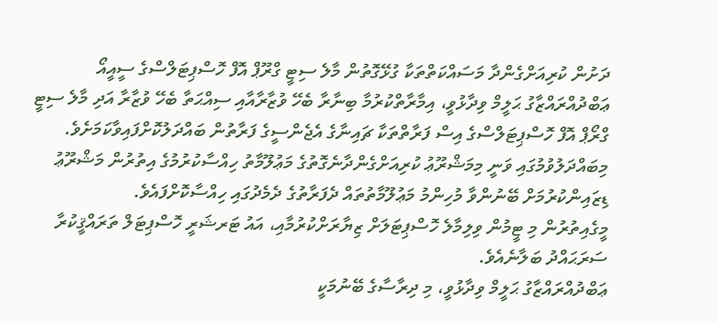ދަށުން ކުރިއަށްގެންދާ މަސައްކަތްތަކާ ގުޅޭގޮތުން މާލެ ސިޓީ ގްރޫޕް އޮފް ހޮސްޕިޓަލްސްގެ ސީއީއޯ ޢަބްދުއްރައްޒާގު ޙަލީމް ވިދާޅުވީ، އިމާރާތްކުރުމާ ބިނާރާ ބެހޭ ވުޒާރާއާއި ސިއްޙަތާ ބެހޭ ވުޒާރާ އަދި މާލެ ސިޓީ ގްރޯޕް އޮފް ހޮސްޕިޓަލްސްގެ އިސް ފަރާތްތަކާ ޗައިނާގެ އެޖެންސީގެ ފަރާތުން ބައްދަލުކޮށްފައިވާކަމަށެވެ.
މިބައްދަލުވުމުގައި ވަނީ މިމަޝްރޫޢު ކުރިއަށްގެންދާނެގޮތުގެ މަޢުލޫމާތު ހިއްސާކުރުމުގެ އިތުރުން މަޝްރޫޢު ޑިޒައިންކުރުމަށް ބޭނުންވާ މުހިންމު މަޢުލޫމާތުތައް ދެފަރާތުގެ ދެމެދުގައި ހިއްސާކޮށްފައެވެ.
މީގެއިތުރުން މި ޓީމުން ވިލިމާލެ ހޮސްޕިޓަލަށް ޒިޔާރަށްކުރުމާއި، އައު ޓަރޝަރީ ހޮސްޕިޓަލް ތަރައްޤީކުރާ ސަރަޙައްދު ބަލާނެއެވެ.
ޢަބްދުއްރައްޒާގު ޙަލީމް ވިދާޅުވީ، މި ދިރާސާގެ ބޭނުމަކީ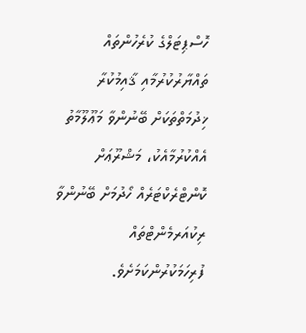ހޮސްޕިޓަލްގެ ކުރެހުންތައް ތައްޔާރުކުރުމާއި ޤާއިމުކުރާ ޚިދުމަތްތަކަށް ބޭނުންވާ މަޢޫލޫމާތު އެއްކުރުމާއެކު، މަޝްރޫޢަށް ކޮންޓްރެކްޓަރެއް ހޯދުމަށް ބޭނުންވާ ރިކުއަރމެންޓްތައް ފުރިހަމަކުރުންކަމަށެވެ.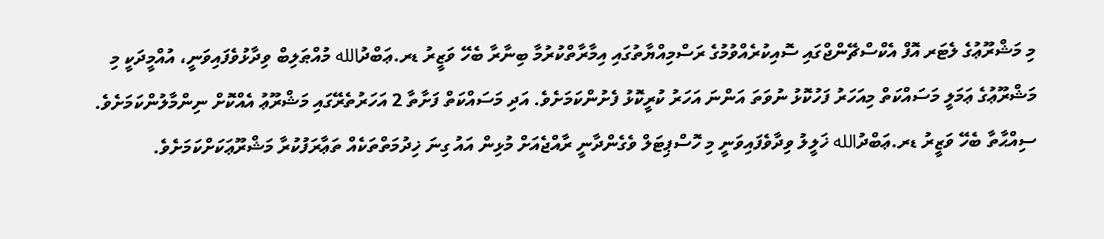މި މަޝްރޫޢުގެ ލެޓަރ އޮފް އެކްސްޗޭންޖްގައި ސޮއިކުރެއްވުމުގެ ރަސްމިއްޔާތުގައި އިމާރާތްކުރުމާ ބިނާރާ ބެހޭ ވަޒީރު ޑރ.ޢަބްދުالله މުއްޠަލިބް ވިދާޅުވެފައިވަނީ، އުއްމީދަކީ މި މަޝްރޫޢުގެ ޢަމަލީ މަސައްކަތް މިއަހަރު ފަހުކޮޅު ނުވަތަ އަންނަ އަހަރު ކުރީކޮޅު ފެށުންކަމަށެވެ. އަދި މަސައްކަތް ފަށާތާ 2 އަހަރުތެރޭގައި މަޝްރޫޢު އެއްކޮށް ނިންމާލުންކަމަށެވެ.
ސިއްޙާތާ ބެހޭ ވަޒީރު ޑރ.ޢަބްދުالله ޚަލީލު ވިދާވެފައިވަނީ މި ހޮސްޕިޓަލް ވެގެންދާނީ ރާއްޖެއަށް މުޅިން އައު ގިނަ ޚިދުމަތްތަކެއް ތަޢާރަފުކުރާ މަޝްރޫޢަކަށްކަމަށެވެ.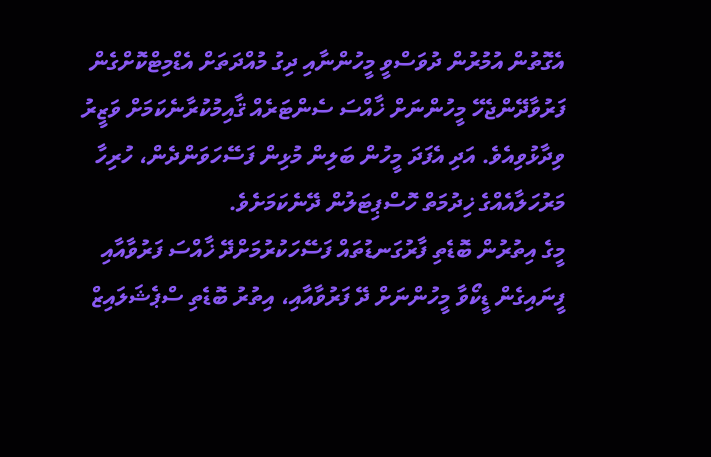އެގޮތުން އުމުރުން ދުވަސްވީ މީހުންނާއި ދިގު މުއްދަތަށް އެޑްމިޓްކޮށްގެން ފަރުވާދޭންޖެހޭ މީހުންނަށް ޚާއްސަ ސެންޓަރެއް ޤާއިމުކުރާނެކަމަށް ވަޒީރު ވިދާޅުވިއެވެ. އަދި އެފަދަ މީހުން ބަލިން މުޅިން ފަސޭހަވަންދެން، ހުރިހާ މަރުހަލާއެއްގެ ޚިދުމަތް ހޮސްޕިޓަލުން ދޭނެކަމަށެވެ.
މީގެ އިތުރުން ބޮޑެތި ފާރުގަނޑުތައް ފަސޭހަކުރުމަށްދޭ ޚާއްސަ ފަރުވާއާއި ފީނައިގެން ޑީކޯވާ މީހުންނަށް ދޭ ފަރުވާއާއި، އިތުރު ބޮޑެތި ސްޕެޝަލައިޒް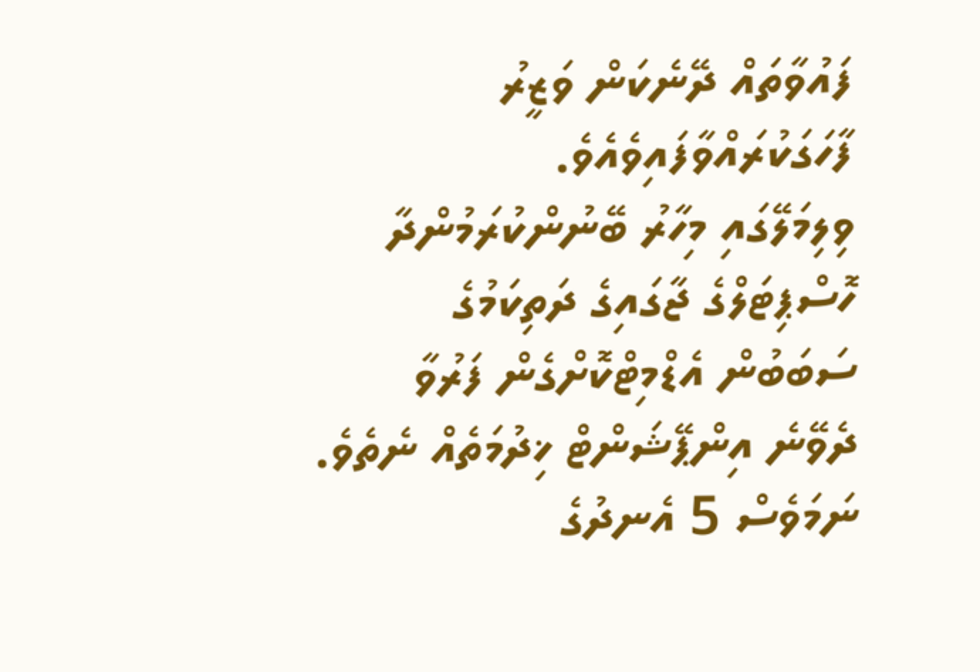ފައުވާތައް ދޭނެކަން ވަޒީރު ފާހަގަކުރައްވާފައިވެއެވެ.
ވިލިމަލޭގައި މިހާރު ބޭނުންކުރަމުންދާ ހޮސްޕިޓަލްގެ ޖާގައިގެ ދަތިކަމުގެ ސަބަބުން އެޑްމިޓްކޮށްގެން ފަރުވާ ދެވޭނެ އިންޕޭޝަންޓް ޚިދުމަތެއް ނެތެވެ. ނަމަވެސް 5 އެނދުގެ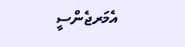އެމަރޖެންސީ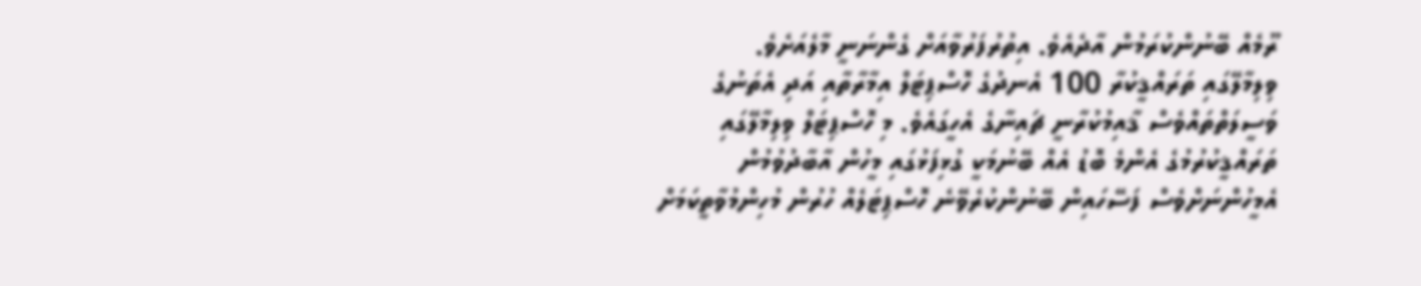ރޫމެއް ބޭނުންކުރަމުން އާދެއެވެ. އިތުރުފަރުވާއަށް ގެންނަނީ މާލެއަށެވެ.
ވިލިމާލޭގައި ތަރައްޤީކުރާ 100 އެނދުގެ ހޮސްޕިޓަލް އިމާރާތާއި އަދި އެތަނުގެ ވަސީލަތްތައްވެސް ޤާއިމުކުރާނީ ޗައިނާގެ އެހީގައެވެ. މި ހޮސްޕިޓަލް ވިލިމާލޭގައި ތަރައްޤީކުރުމުގެ އެންމެ ބޮޑު އެއް ބޭނުމަކީ ގުޅިފަޅުގައި މީހުން އާބާދުވުމުން އެމީހުންނަށްވެސް ފަސޭހައިން ބޭނުންކުރެވޭނެ ހޮސްޕިޓަލެއް ހުރުން މުހިންމުވާތީކަމަށް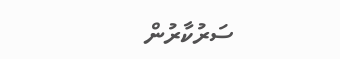ސަރުކާރުން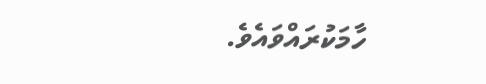ހާމަކުރައްވައެވެ.